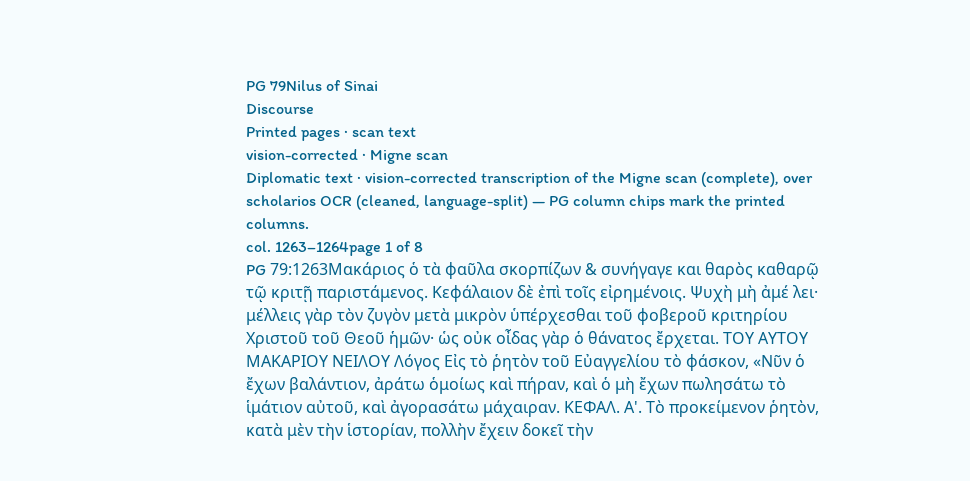PG 79Nilus of Sinai
Discourse
Printed pages · scan text
vision-corrected · Migne scan
Diplomatic text · vision-corrected transcription of the Migne scan (complete), over scholarios OCR (cleaned, language-split) — PG column chips mark the printed columns.
col. 1263–1264page 1 of 8
PG 79:1263Μακάριος ὁ τὰ φαῦλα σκορπίζων & συνήγαγε και θαρὸς καθαρῷ τῷ κριτῇ παριστάμενος. Κεφάλαιον δὲ ἐπὶ τοῖς εἰρημένοις. Ψυχὴ μὴ ἀμέ λει· μέλλεις γὰρ τὸν ζυγὸν μετὰ μικρὸν ὑπέρχεσθαι τοῦ φοβεροῦ κριτηρίου Χριστοῦ τοῦ Θεοῦ ἡμῶν· ὡς οὐκ οἶδας γὰρ ὁ θάνατος ἔρχεται. ΤΟΥ ΑΥΤΟΥ ΜΑΚΑΡΙΟΥ ΝΕΙΛΟΥ Λόγος Εἰς τὸ ῥητὸν τοῦ Εὐαγγελίου τὸ φάσκον, «Νῦν ὁ ἔχων βαλάντιον, ἀράτω ὁμοίως καὶ πήραν, καὶ ὁ μὴ ἔχων πωλησάτω τὸ ἱμάτιον αὐτοῦ, καὶ ἀγορασάτω μάχαιραν. ΚΕΦΑΛ. Α'. Τὸ προκείμενον ῥητὸν, κατὰ μὲν τὴν ἱστορίαν, πολλὴν ἔχειν δοκεῖ τὴν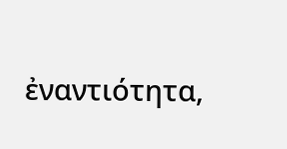ἐναντιότητα,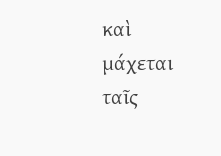καὶ μάχεται ταῖς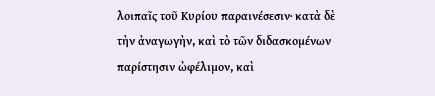λοιπαῖς τοῦ Κυρίου παραινέσεσιν· κατὰ δὲ τὴν ἀναγωγὴν, καὶ τὸ τῶν διδασκομένων παρίστησιν ὠφέλιμον, καὶ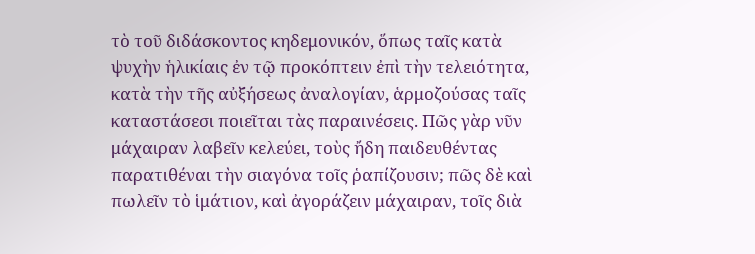τὸ τοῦ διδάσκοντος κηδεμονικόν, ὅπως ταῖς κατὰ ψυχὴν ἡλικίαις ἐν τῷ προκόπτειν ἐπὶ τὴν τελειότητα, κατὰ τὴν τῆς αὐξήσεως ἀναλογίαν, ἁρμοζούσας ταῖς καταστάσεσι ποιεῖται τὰς παραινέσεις. Πῶς γὰρ νῦν μάχαιραν λαβεῖν κελεύει, τοὺς ἤδη παιδευθέντας παρατιθέναι τὴν σιαγόνα τοῖς ῥαπίζουσιν; πῶς δὲ καὶ πωλεῖν τὸ ἱμάτιον, καὶ ἀγοράζειν μάχαιραν, τοῖς διὰ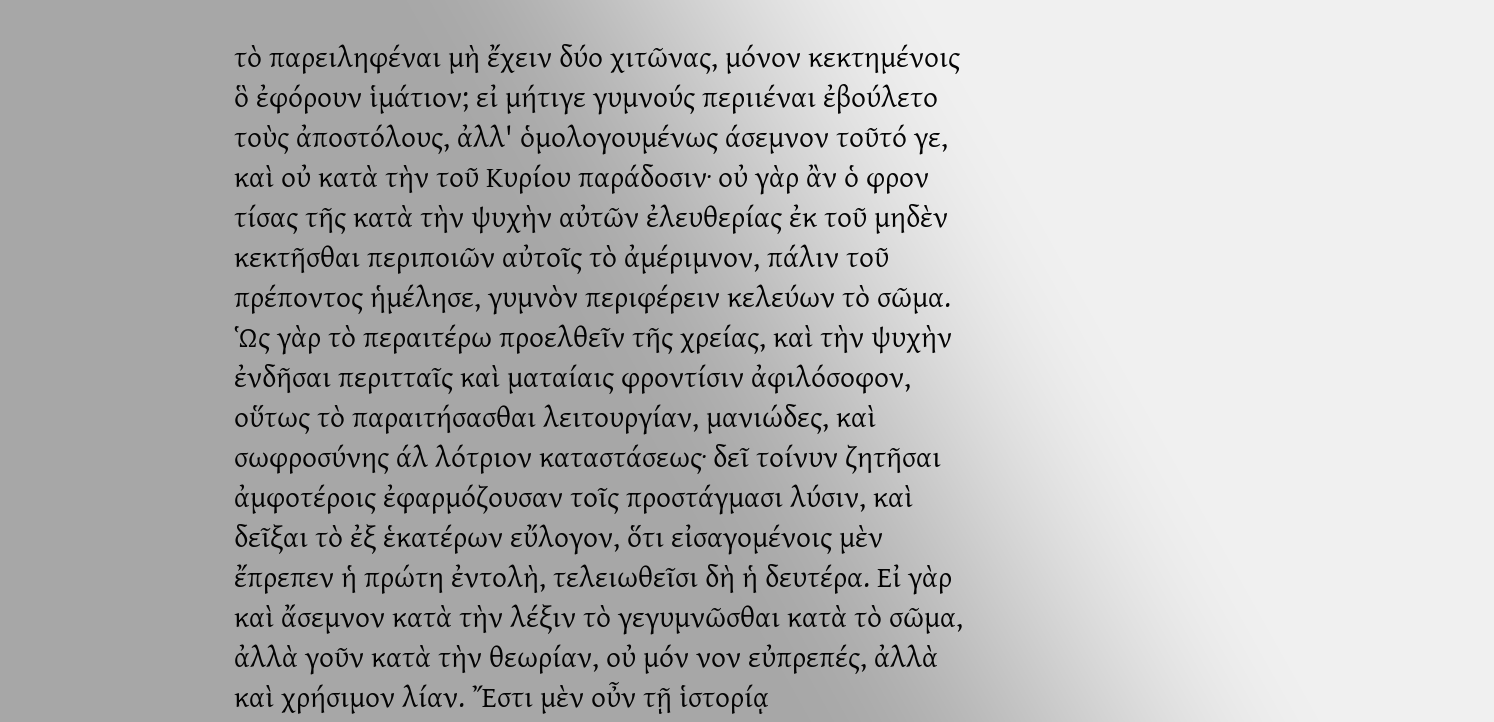τὸ παρειληφέναι μὴ ἔχειν δύο χιτῶνας, μόνον κεκτημένοις ὃ ἐφόρουν ἱμάτιον; εἰ μήτιγε γυμνούς περιιέναι ἐβούλετο τοὺς ἀποστόλους, ἀλλ' ὁμολογουμένως άσεμνον τοῦτό γε, καὶ οὐ κατὰ τὴν τοῦ Κυρίου παράδοσιν· οὐ γὰρ ἂν ὁ φρον τίσας τῆς κατὰ τὴν ψυχὴν αὐτῶν ἐλευθερίας ἐκ τοῦ μηδὲν κεκτῆσθαι περιποιῶν αὐτοῖς τὸ ἀμέριμνον, πάλιν τοῦ πρέποντος ἡμέλησε, γυμνὸν περιφέρειν κελεύων τὸ σῶμα. Ὡς γὰρ τὸ περαιτέρω προελθεῖν τῆς χρείας, καὶ τὴν ψυχὴν ἐνδῆσαι περιτταῖς καὶ ματαίαις φροντίσιν ἀφιλόσοφον, οὕτως τὸ παραιτήσασθαι λειτουργίαν, μανιώδες, καὶ σωφροσύνης άλ λότριον καταστάσεως· δεῖ τοίνυν ζητῆσαι ἀμφοτέροις ἐφαρμόζουσαν τοῖς προστάγμασι λύσιν, καὶ δεῖξαι τὸ ἐξ ἑκατέρων εὔλογον, ὅτι εἰσαγομένοις μὲν ἔπρεπεν ἡ πρώτη ἐντολὴ, τελειωθεῖσι δὴ ἡ δευτέρα. Εἰ γὰρ καὶ ἄσεμνον κατὰ τὴν λέξιν τὸ γεγυμνῶσθαι κατὰ τὸ σῶμα, ἀλλὰ γοῦν κατὰ τὴν θεωρίαν, οὐ μόν νον εὐπρεπές, ἀλλὰ καὶ χρήσιμον λίαν. Ἔστι μὲν οὖν τῇ ἱστορίᾳ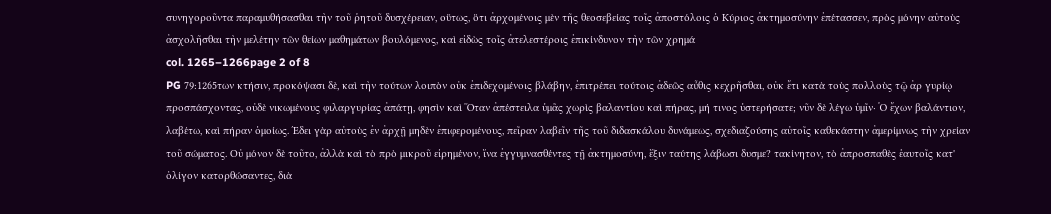συνηγοροῦντα παραμυθήσασθαι τὴν τοῦ ῥητοῦ δυσχέρειαν, οὕτως, ὅτι ἀρχομένοις μὲν τῆς θεοσεβείας τοῖς ἀποστόλοις ὁ Κύριος ἀκτημοσύνην ἐπέτασσεν, πρὸς μόνην αὐτοὺς ἀσχολῆσθαι τὴν μελέτην τῶν θείων μαθημάτων βουλόμενος, καὶ εἰδὼς τοῖς ἀτελεστέροις ἐπικίνδυνον τὴν τῶν χρημά
col. 1265–1266page 2 of 8
PG 79:1265των κτήσιν, προκόψασι δὲ, καὶ τὴν τούτων λοιπὸν οὐκ ἐπιδεχομένοις βλάβην, ἐπιτρέπει τούτοις ἀδεῶς αὖθις κεχρῆσθαι, οὐκ ἔτι κατὰ τοὺς πολλοὺς τῷ ἀρ γυρίῳ προσπάσχοντας, οὐδὲ νικωμένους φιλαργυρίας ἀπάτῃ, φησὶν καὶ Ὅταν ἀπέστειλα ὑμᾶς χωρὶς βαλαντίου καὶ πήρας, μή τινος ὑστερήσατε; νῦν δὲ λέγω ὑμῖν· Ὁ ἔχων βαλάντιον, λαβέτω, καὶ πήραν ὁμοίως. Έδει γὰρ αὐτοὺς ἐν ἀρχῇ μηδὲν ἐπιφερομένους, πεῖραν λαβεῖν τῆς τοῦ διδασκάλου δυνάμεως, σχεδιαζούσης αὐτοῖς καθεκάστην ἀμερίμνως τὴν χρείαν τοῦ σώματος. Οὐ μόνον δὲ τοῦτο, ἀλλὰ καὶ τὸ πρὸ μικροῦ εἰρημένον, ἵνα ἐγγυμνασθέντες τῇ ἀκτημοσύνη, ἕξιν ταύτης λάβωσι δυσμε? τακίνητον, τὸ ἀπροσπαθὲς ἑαυτοῖς κατ' ὀλίγον κατορθώσαντες, διὰ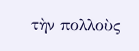τὴν πολλοὺς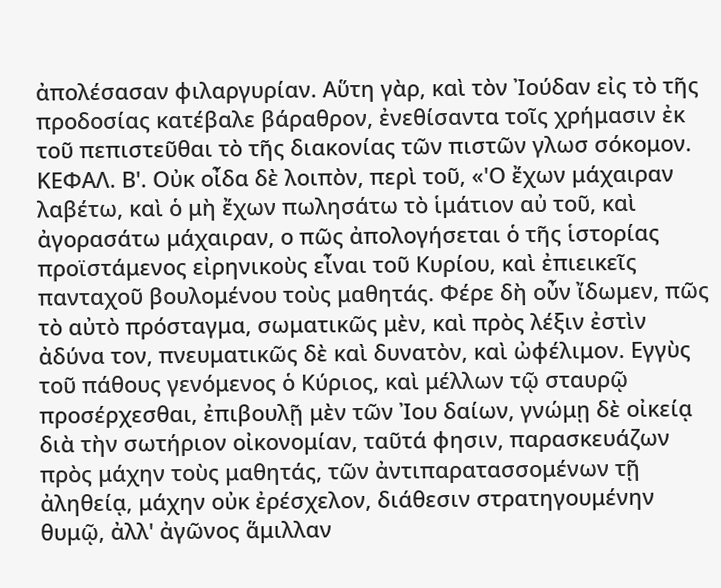ἀπολέσασαν φιλαργυρίαν. Αὕτη γὰρ, καὶ τὸν Ἰούδαν εἰς τὸ τῆς προδοσίας κατέβαλε βάραθρον, ἐνεθίσαντα τοῖς χρήμασιν ἐκ τοῦ πεπιστεῦθαι τὸ τῆς διακονίας τῶν πιστῶν γλωσ σόκομον. ΚΕΦΑΛ. Β'. Οὐκ οἶδα δὲ λοιπὸν, περὶ τοῦ, «'Ο ἔχων μάχαιραν λαβέτω, καὶ ὁ μὴ ἔχων πωλησάτω τὸ ἱμάτιον αὐ τοῦ, καὶ ἀγορασάτω μάχαιραν, ο πῶς ἀπολογήσεται ὁ τῆς ἱστορίας προϊστάμενος εἰρηνικοὺς εἶναι τοῦ Κυρίου, καὶ ἐπιεικεῖς πανταχοῦ βουλομένου τοὺς μαθητάς. Φέρε δὴ οὖν ἴδωμεν, πῶς τὸ αὐτὸ πρόσταγμα, σωματικῶς μὲν, καὶ πρὸς λέξιν ἐστὶν ἀδύνα τον, πνευματικῶς δὲ καὶ δυνατὸν, καὶ ὠφέλιμον. Εγγὺς τοῦ πάθους γενόμενος ὁ Κύριος, καὶ μέλλων τῷ σταυρῷ προσέρχεσθαι, ἐπιβουλῇ μὲν τῶν Ἰου δαίων, γνώμῃ δὲ οἰκείᾳ διὰ τὴν σωτήριον οἰκονομίαν, ταῦτά φησιν, παρασκευάζων πρὸς μάχην τοὺς μαθητάς, τῶν ἀντιπαρατασσομένων τῇ ἀληθείᾳ, μάχην οὐκ ἐρέσχελον, διάθεσιν στρατηγουμένην θυμῷ, ἀλλ' ἀγῶνος ἅμιλλαν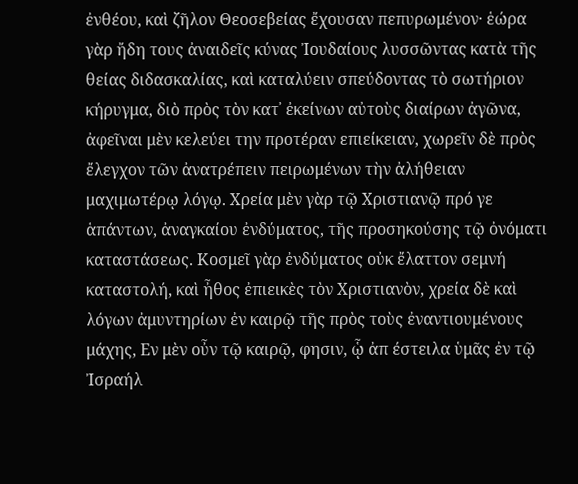ἐνθέου, καὶ ζῆλον Θεοσεβείας ἔχουσαν πεπυρωμένον· ἑώρα γὰρ ἤδη τους ἀναιδεῖς κύνας Ἰουδαίους λυσσῶντας κατὰ τῆς θείας διδασκαλίας, καὶ καταλύειν σπεύδοντας τὸ σωτήριον κήρυγμα, διὸ πρὸς τὸν κατ᾽ ἐκείνων αὐτοὺς διαίρων ἀγῶνα, ἀφεῖναι μὲν κελεύει την προτέραν επιείκειαν, χωρεῖν δὲ πρὸς ἔλεγχον τῶν ἀνατρέπειν πειρωμένων τὴν ἀλήθειαν μαχιμωτέρῳ λόγῳ. Χρεία μὲν γὰρ τῷ Χριστιανῷ πρό γε ἁπάντων, ἀναγκαίου ἐνδύματος, τῆς προσηκούσης τῷ ὀνόματι καταστάσεως. Κοσμεῖ γὰρ ἐνδύματος οὐκ ἔλαττον σεμνή καταστολή, καὶ ἦθος ἐπιεικὲς τὸν Χριστιανὸν, χρεία δὲ καὶ λόγων ἀμυντηρίων ἐν καιρῷ τῆς πρὸς τοὺς ἐναντιουμένους μάχης, Εν μὲν οὖν τῷ καιρῷ, φησιν, ᾧ ἀπ έστειλα ὑμᾶς ἐν τῷ Ἰσραήλ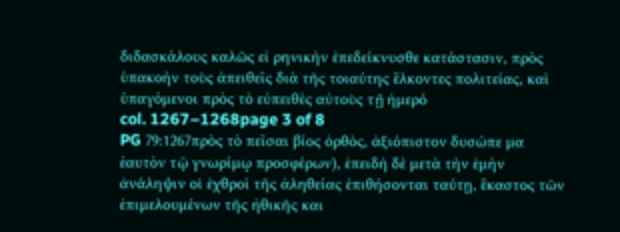διδασκάλους καλῶς εἰ ρηνικὴν ἐπεδείκνυσθε κατάστασιν, πρὸς ὑπακοὴν τοὺς ἀπειθεῖς διὰ τῆς τοιαύτης ἕλκοντες πολιτείας, καὶ ὑπαγόμενοι πρὸς τὸ εὐπειθὲς αὐτοὺς τῇ ἡμερό
col. 1267–1268page 3 of 8
PG 79:1267πρὸς τὸ πεῖσαι βίος ὀρθὸς, ἀξιόπιστον δυσώπε μα ἑαυτὸν τῷ γνωρίμῳ προσφέρων), ἐπειδὴ δὲ μετὰ τὴν ἐμὴν ἀνάληψιν οἱ ἐχθροὶ τῆς ἀληθείας ἐπιθήσονται ταύτῃ, ἕκαστος τῶν ἐπιμελουμένων τῆς ἠθικῆς και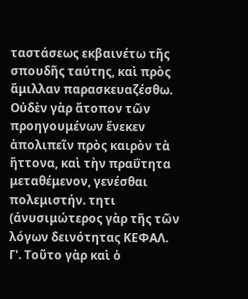ταστάσεως εκβαινέτω τῆς σπουδῆς ταύτης, καὶ πρὸς ἅμιλλαν παρασκευαζέσθω. Οὐδὲν γὰρ ἄτοπον τῶν προηγουμένων ἕνεκεν ἀπολιπεῖν πρὸς καιρὸν τὰ ἥττονα, καὶ τὴν πραΰτητα μεταθέμενον, γενέσθαι πολεμιστήν. τητι (άνυσιμώτερος γὰρ τῆς τῶν λόγων δεινότητας ΚΕΦΑΛ. Γ'. Τοῦτο γὰρ καὶ ὁ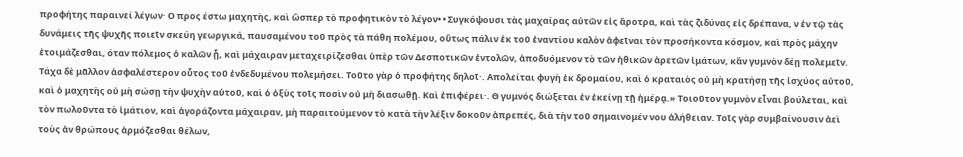προφήτης παραινεί λέγων· Ο προς έστω μαχητὴς, καὶ ὥσπερ τὸ προφητικὸν τὸ λέγον• • Συγκόψουσι τὰς μαχαίρας αὐτῶν εἰς ἄροτρα, καὶ τὰς ζιδύνας εἰς δρέπανα, ν ἐν τῷ τὰς δυνάμεις τῆς ψυχῆς ποιεῖν σκεύη γεωργικά, παυσαμένου τοῦ πρὸς τὰ πάθη πολέμου, οὕτως πάλιν ἐκ τοῦ ἐναντίου καλὸν ἀφεῖναι τὸν προσήκοντα κόσμον, καὶ πρὸς μάχην ἑτοιμάζεσθαι, όταν πόλεμος ὁ καλῶν ᾖ, καὶ μάχαιραν μεταχειρίζεσθαι ὑπὲρ τῶν Δεσποτικῶν ἐντολῶν, ἀποδυόμενον τὸ τῶν ἠθικῶν ἀρετῶν ἱμάτων, κἂν γυμνὸν δέῃ πολεμεῖν. Τάχα δὲ μᾶλλον ἀσφαλέστερον οὗτος τοῦ ἐνδεδυμένου πολεμήσει. Τοῦτο γὰρ ὁ προφήτης δηλοῖ·. Απολείται φυγὴ ἐκ δρομαίου, καὶ ὁ κραταιὸς οὐ μὴ κρατήσῃ τῆς ἰσχύος αὐτοῦ, καὶ ὁ μαχητὴς οὐ μὴ σώσῃ τὴν ψυχὴν αὑτοῦ, καὶ ὁ ὀξὺς τοῖς ποσὶν οὐ μὴ διασωθῇ. Καὶ ἐπιφέρει·. Θ γυμνός διώξεται ἐν ἐκείνῃ τῇ ἡμέρᾳ.» Τοιοῦτον γυμνὸν εἶναι βούλεται, καὶ τὸν πωλοῦντα τὸ ἱμάτιον, καὶ ἀγοράζοντα μάχαιραν, μὴ παραιτούμενον τὸ κατὰ τὴν λέξιν δοκοῦν ἀπρεπές, διὰ τὴν τοῦ σημαινομέν νου ἀλήθειαν. Τοῖς γὰρ συμβαίνουσιν ἀεὶ τοὺς ἀν θρώπους ἁρμόζεσθαι θέλων,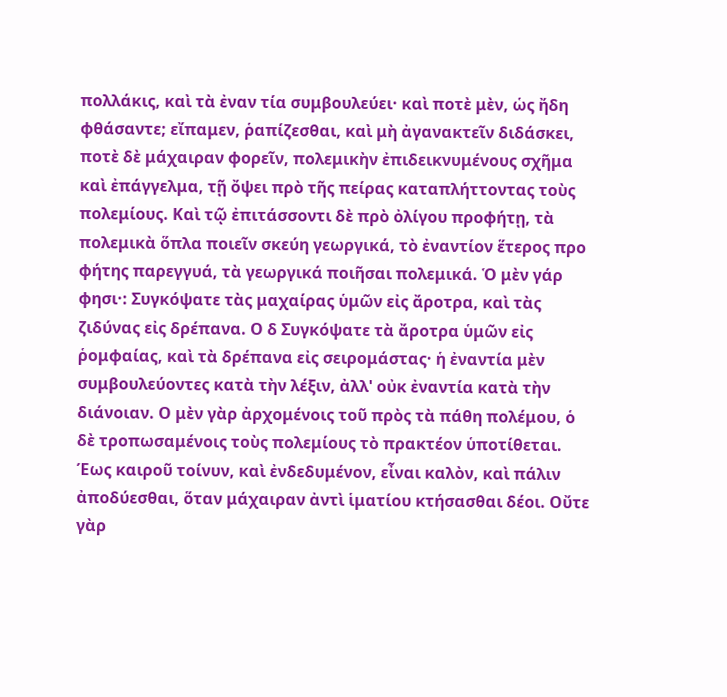πολλάκις, καὶ τὰ ἐναν τία συμβουλεύει· καὶ ποτὲ μὲν, ὡς ἤδη φθάσαντε; εἴπαμεν, ῥαπίζεσθαι, καὶ μὴ ἀγανακτεῖν διδάσκει, ποτὲ δὲ μάχαιραν φορεῖν, πολεμικὴν ἐπιδεικνυμένους σχῆμα καὶ ἐπάγγελμα, τῇ ὄψει πρὸ τῆς πείρας καταπλήττοντας τοὺς πολεμίους. Καὶ τῷ ἐπιτάσσοντι δὲ πρὸ ὀλίγου προφήτῃ, τὰ πολεμικὰ ὅπλα ποιεῖν σκεύη γεωργικά, τὸ ἐναντίον ἕτερος προ φήτης παρεγγυά, τὰ γεωργικά ποιῆσαι πολεμικά. Ὁ μὲν γάρ φησι·: Συγκόψατε τὰς μαχαίρας ὑμῶν εἰς ἄροτρα, καὶ τὰς ζιδύνας εἰς δρέπανα. Ο δ Συγκόψατε τὰ ἄροτρα ὑμῶν εἰς ῥομφαίας, καὶ τὰ δρέπανα εἰς σειρομάστας· ἡ ἐναντία μὲν συμβουλεύοντες κατὰ τὴν λέξιν, ἀλλ' οὐκ ἐναντία κατὰ τὴν διάνοιαν. Ο μὲν γὰρ ἀρχομένοις τοῦ πρὸς τὰ πάθη πολέμου, ὁ δὲ τροπωσαμένοις τοὺς πολεμίους τὸ πρακτέον ὑποτίθεται. Έως καιροῦ τοίνυν, καὶ ἐνδεδυμένον, εἶναι καλὸν, καὶ πάλιν ἀποδύεσθαι, ὅταν μάχαιραν ἀντὶ ἱματίου κτήσασθαι δέοι. Οὔτε γὰρ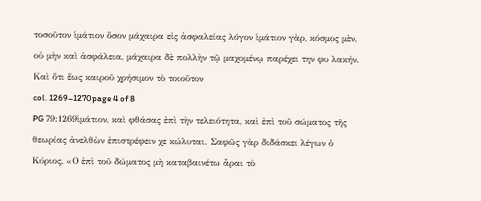τοσοῦτον ἱμάτιον ὅσον μάχαιρα εἰς ἀσφαλείας λόγον ἱμάτιον γὰρ, κόσμος μὲν, οὐ μὴν καὶ ἀσφάλεια, μάχαιρα δὲ πολλὴν τῷ μαχομένῳ παρέχει την φυ λακήν. Καὶ ὅτι ἕως καιροῦ χρήσιμον τὸ τοιοῦτον
col. 1269–1270page 4 of 8
PG 79:1269ἱμάτιον, καὶ φθάσας ἐπὶ τὴν τελειότητα, καὶ ἐπὶ τοῦ σώματος τῆς θεωρίας ἀνελθὼν ἐπιστρέφειν χε κώλυται. Σαφῶς γὰρ διδάσκει λέγων ὁ Κύριος, «Ο ἐπὶ τοῦ δώματος μὴ καταβαινέτω ἆραι τὸ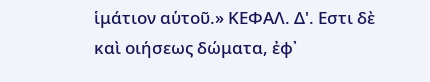ἱμάτιον αὑτοῦ.» ΚΕΦΑΛ. Δ'. Εστι δὲ καὶ οιήσεως δώματα, ἐφ᾽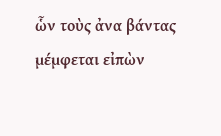ὧν τοὺς ἀνα βάντας μέμφεται εἰπὼν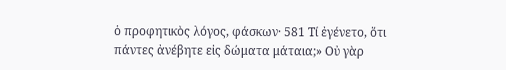ὁ προφητικὸς λόγος, φάσκων· 581 Τί ἐγένετο, ὅτι πάντες ἀνέβητε εἰς δώματα μάταια;» Οὐ γὰρ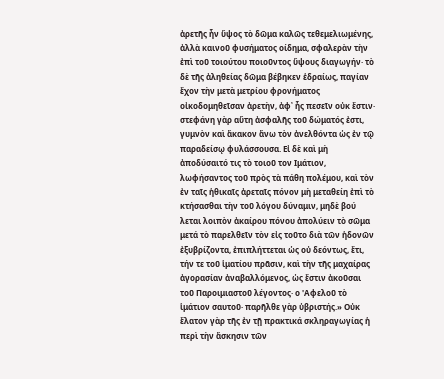ἀρετῆς ἦν ὕψος τὸ δῶμα καλῶς τεθεμελιωμένης, ἀλλὰ καινοῦ φυσήματος οίδημα, σφαλερὰν τὴν ἐπὶ τοῦ τοιούτου ποιοῦντος ὕψους διαγωγήν· τὸ δὲ τῆς ἀληθείας δῶμα βέβηκεν ἑδραίως, παγίαν ἔχον τὴν μετὰ μετρίου φρονήματος οἰκοδομηθεῖσαν ἀρετὴν, ἀφ᾽ ἧς πεσεῖν οὐκ ἔστιν· στεφάνη γὰρ αὕτη ἀσφαλῆς τοῦ δώματός ἐστι, γυμνὸν καὶ ἄκακον ἄνω τὸν ἀνελθόντα ὡς ἐν τῷ παραδείσῳ φυλάσσουσα. Εἰ δὲ καὶ μὴ ἀποδύσαιτό τις τὸ τοιοῦ τον Ιμάτιον, λωφήσαντος τοῦ πρὸς τὰ πάθη πολέμου, καὶ τὸν ἐν ταῖς ἡθικαῖς ἀρεταῖς πόνον μὴ μεταθείη ἐπὶ τὸ κτήσασθαι τὴν τοῦ λόγου δύναμιν, μηδὲ βού λεται λοιπὸν ἀκαίρου πόνου ἀπολύειν τὸ σῶμα μετά τὸ παρελθεῖν τὸν εἰς τοῦτο διὰ τῶν ἡδονῶν ἐξυβρίζοντα, ἐπιπλήττεται ὡς οὐ δεόντως, ἔτι, τήν τε τοῦ ἱματίου πρᾶσιν, καὶ τὴν τῆς μαχαίρας ἀγορασίαν ἀναβαλλόμενος, ὡς ἔστιν ἀκοῦσαι τοῦ Παροιμιαστοῦ λέγοντος· ο 'Αφελοῦ τὸ ἱμάτιον σαυτοῦ· παρῆλθε γὰρ ὑβριστής.» Οὐκ ἔλατον γὰρ τῆς ἐν τῇ πρακτικά σκληραγωγίας ἡ περὶ τὴν ἄσκησιν τῶν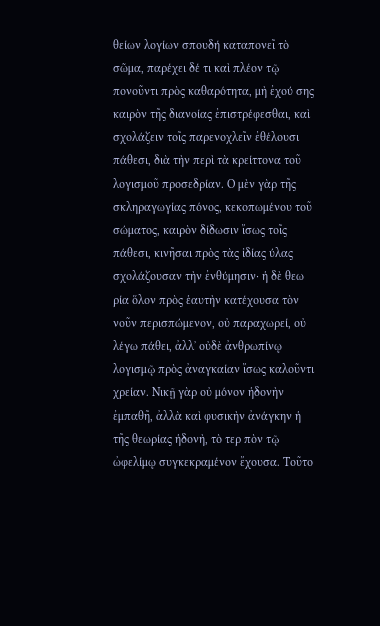θείων λογίων σπουδή καταπονεῖ τὸ σῶμα, παρέχει δέ τι καὶ πλέον τῷ πονοῦντι πρὸς καθαρότητα, μὴ ἐχού σης καιρὸν τῆς διανοίας ἐπιστρέφεσθαι, καὶ σχολάζειν τοῖς παρενοχλεῖν ἐθέλουσι πάθεσι, διὰ τὴν περὶ τὰ κρείττονα τοῦ λογισμοῦ προσεδρίαν. Ο μὲν γὰρ τῆς σκληραγωγίας πόνος, κεκοπωμένου τοῦ σώματος, καιρὸν δίδωσιν ἴσως τοῖς πάθεσι, κινῆσαι πρὸς τὰς ἰδίας ύλας σχολάζουσαν τὴν ἐνθύμησιν· ἡ δὲ θεω ρία ὅλον πρὸς ἑαυτὴν κατέχουσα τὸν νοῦν περισπώμενον, οὐ παραχωρεί, οὐ λέγω πάθει, ἀλλ᾽ οὐδὲ ἀνθρωπίνῳ λογισμῷ πρὸς ἀναγκαίαν ἴσως καλοῦντι χρείαν. Νικῇ γὰρ οὐ μόνον ἡδονὴν ἐμπαθῆ, ἀλλὰ καὶ φυσικὴν ἀνάγκην ἡ τῆς θεωρίας ἡδονὴ, τὸ τερ πὸν τῷ ὠφελίμῳ συγκεκραμένον ἔχουσα. Τοῦτο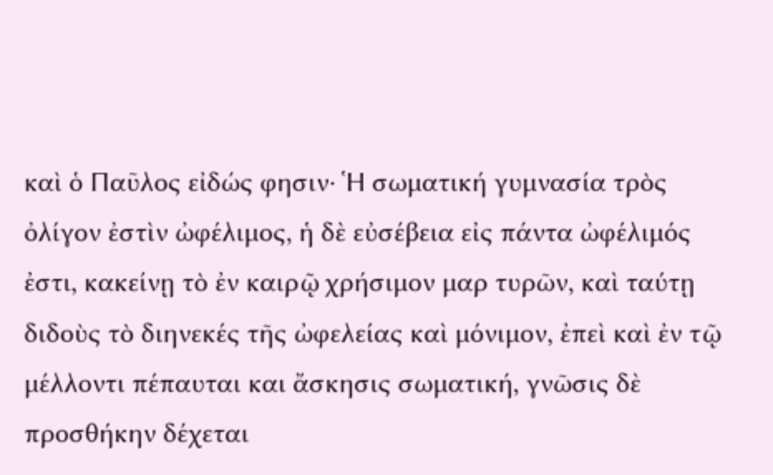καὶ ὁ Παῦλος εἰδώς φησιν· Ἡ σωματική γυμνασία τρὸς ὀλίγον ἐστὶν ὠφέλιμος, ἡ δὲ εὐσέβεια εἰς πάντα ὠφέλιμός ἐστι, κακείνῃ τὸ ἐν καιρῷ χρήσιμον μαρ τυρῶν, καὶ ταύτῃ διδοὺς τὸ διηνεκές τῆς ὠφελείας καὶ μόνιμον, ἐπεὶ καὶ ἐν τῷ μέλλοντι πέπαυται και ἄσκησις σωματική, γνῶσις δὲ προσθήκην δέχεται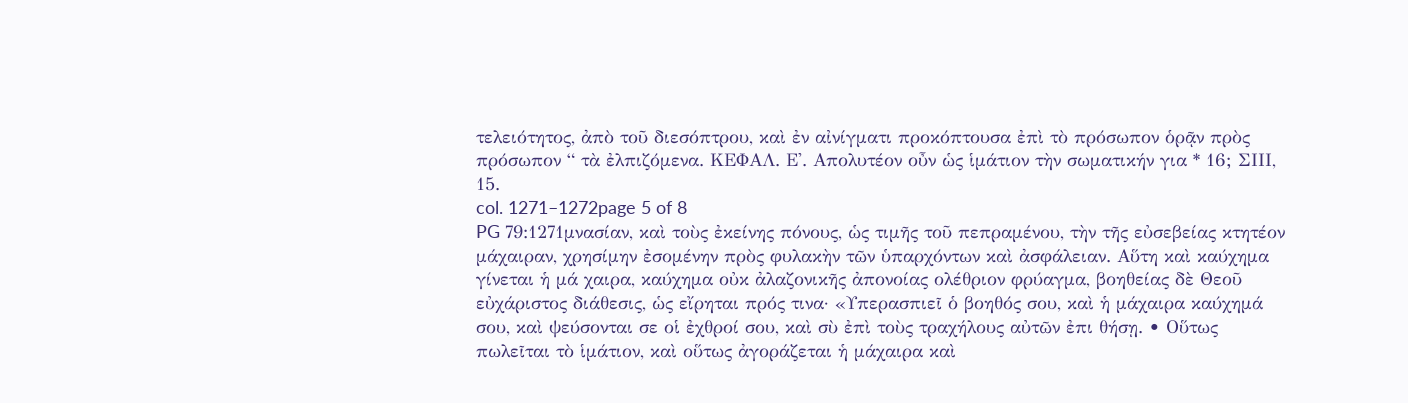τελειότητος, ἀπὸ τοῦ διεσόπτρου, καὶ ἐν αἰνίγματι προκόπτουσα ἐπὶ τὸ πρόσωπον ὁρᾷν πρὸς πρόσωπον “ τὰ ἐλπιζόμενα. ΚΕΦΑΛ. Ε'. Απολυτέον οὖν ὡς ἱμάτιον τὴν σωματικήν για * 16; ΣΙΙΙ, 15.
col. 1271–1272page 5 of 8
PG 79:1271μνασίαν, καὶ τοὺς ἐκείνης πόνους, ὡς τιμῆς τοῦ πεπραμένου, τὴν τῆς εὐσεβείας κτητέον μάχαιραν, χρησίμην ἐσομένην πρὸς φυλακὴν τῶν ὑπαρχόντων καὶ ἀσφάλειαν. Αὕτη καὶ καύχημα γίνεται ἡ μά χαιρα, καύχημα οὐκ ἀλαζονικῆς ἀπονοίας ολέθριον φρύαγμα, βοηθείας δὲ Θεοῦ εὐχάριστος διάθεσις, ὡς εἴρηται πρός τινα· «Υπερασπιεῖ ὁ βοηθός σου, καὶ ἡ μάχαιρα καύχημά σου, καὶ ψεύσονται σε οἱ ἐχθροί σου, καὶ σὺ ἐπὶ τοὺς τραχήλους αὐτῶν ἐπι θήσῃ. • Οὕτως πωλεῖται τὸ ἱμάτιον, καὶ οὕτως ἀγοράζεται ἡ μάχαιρα καὶ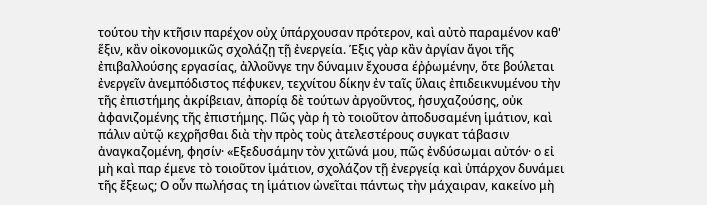τούτου τὴν κτῆσιν παρέχον οὐχ ὑπάρχουσαν πρότερον, καὶ αὐτὸ παραμένον καθ' ἕξιν, κἂν οἰκονομικῶς σχολάζῃ τῇ ἐνεργεία. Έξις γὰρ κἂν ἀργίαν ἄγοι τῆς ἐπιβαλλούσης εργασίας, ἀλλοῦνγε την δύναμιν ἔχουσα έῤῥωμένην, ὅτε βούλεται ἐνεργεῖν ἀνεμπόδιστος πέφυκεν, τεχνίτου δίκην ἐν ταῖς ὕλαις ἐπιδεικνυμένου τὴν τῆς ἐπιστήμης ἀκρίβειαν, ἀπορίᾳ δὲ τούτων ἀργοῦντος, ἡσυχαζούσης, οὐκ ἀφανιζομένης τῆς ἐπιστήμης. Πῶς γὰρ ἡ τὸ τοιοῦτον ἀποδυσαμένη ἱμάτιον, καὶ πάλιν αὐτῷ κεχρῆσθαι διὰ τὴν πρὸς τοὺς ἀτελεστέρους συγκατ τάβασιν ἀναγκαζομένη, φησίν· «Εξεδυσάμην τὸν χιτῶνά μου, πῶς ἐνδύσωμαι αὐτόν· ο εἰ μὴ καὶ παρ έμενε τὸ τοιοῦτον ἱμάτιον, σχολάζον τῇ ἐνεργείᾳ καὶ ὑπάρχον δυνάμει τῆς ἔξεως; Ο οὖν πωλήσας τη ἱμάτιον ὠνεῖται πάντως τὴν μάχαιραν, κακείνο μὴ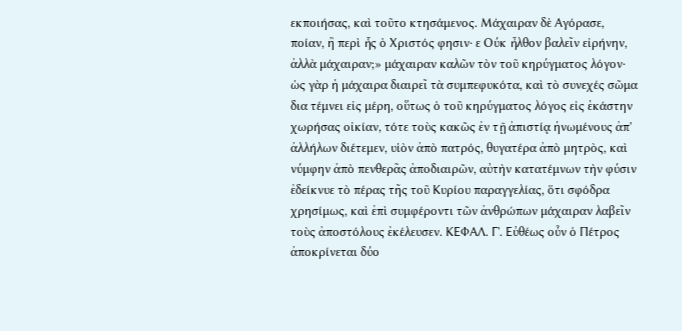εκποιήσας, καὶ τοῦτο κτησάμενος. Μάχαιραν δὲ Αγόρασε, ποίαν, ἢ περὶ ἧς ὁ Χριστός φησιν· ε Ούκ ἦλθον βαλεῖν εἰρήνην, ἀλλὰ μάχαιραν;» μάχαιραν καλῶν τὸν τοῦ κηρύγματος λόγον· ὡς γὰρ ἡ μάχαιρα διαιρεῖ τὰ συμπεφυκότα, καὶ τὸ συνεχές σῶμα δια τέμνει εἰς μέρη, οὕτως ὁ τοῦ κηρύγματος λόγος εἰς ἑκάστην χωρήσας οἰκίαν, τότε τοὺς κακῶς ἐν τῇ ἀπιστίᾳ ἡνωμένους ἀπ' ἀλλήλων διέτεμεν, υἱὸν ἀπὸ πατρός, θυγατέρα ἀπὸ μητρὸς, καὶ νύμφην ἀπὸ πενθερᾶς ἀποδιαιρῶν, αὐτὴν κατατέμνων τὴν φύσιν ἐδείκνυε τὸ πέρας τῆς τοῦ Κυρίου παραγγελίας, ὅτι σφόδρα χρησίμως, καὶ ἐπὶ συμφέροντι τῶν ἀνθρώπων μάχαιραν λαβεῖν τοὺς ἀποστόλους ἐκέλευσεν. ΚΕΦΑΛ. Γ'. Εὐθέως οὖν ὁ Πέτρος ἀποκρίνεται δύο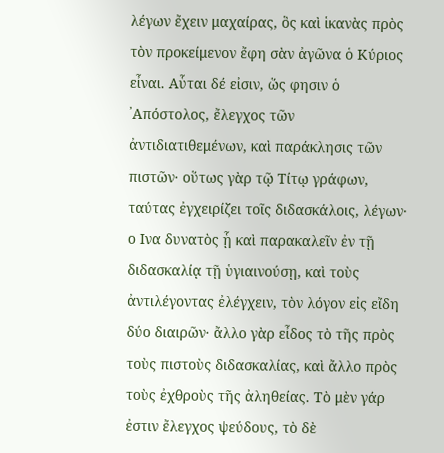λέγων ἔχειν μαχαίρας, ὃς καὶ ἱκανὰς πρὸς τὸν προκείμενον ἔφη σὰν ἀγῶνα ὁ Κύριος εἶναι. Αὗται δέ εἰσιν, ὥς φησιν ὁ ᾿Απόστολος, ἔλεγχος τῶν ἀντιδιατιθεμένων, καὶ παράκλησις τῶν πιστῶν· οὕτως γὰρ τῷ Τίτῳ γράφων, ταύτας ἐγχειρίζει τοῖς διδασκάλοις, λέγων· ο Ινα δυνατὸς ᾗ καὶ παρακαλεῖν ἐν τῇ διδασκαλίᾳ τῇ ὑγιαινούσῃ, καὶ τοὺς ἀντιλέγοντας ἐλέγχειν, τὸν λόγον εἰς εἴδη δύο διαιρῶν· ἄλλο γὰρ εἶδος τὸ τῆς πρὸς τοὺς πιστοὺς διδασκαλίας, καὶ ἄλλο πρὸς τοὺς ἐχθροὺς τῆς ἀληθείας. Τὸ μὲν γάρ ἐστιν ἔλεγχος ψεύδους, τὸ δὲ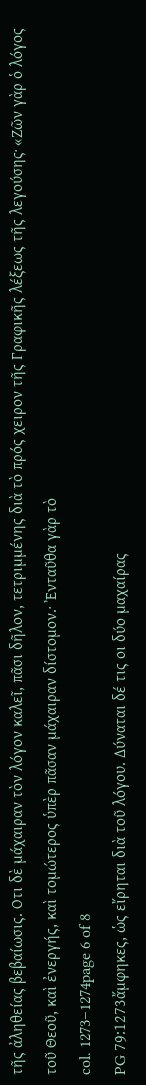τῆς ἀληθείας βεβαίωσις. Οτι δὲ μάχαιραν τὸν λόγον καλεῖ, πᾶσι δῆλον, τετριμμένης διὰ τὸ πρός χειρον τῆς Γραφικῆς λέξεως τῆς λεγούσης· «Ζῶν γὰρ ὁ λόγος τοῦ Θεοῦ, καὶ ἐνεργής, καὶ τομώτερος ὑπὲρ πᾶσαν μάχαιραν δίστομον.· Ἐνταῦθα γὰρ τὸ
col. 1273–1274page 6 of 8
PG 79:1273ἄμφηκες, ὡς εἴρηται διὰ τοῦ λόγου. Δύναται δέ τις οι δύο μαχαίρας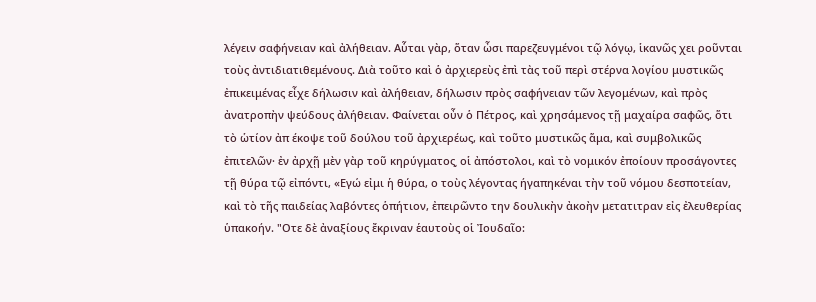λέγειν σαφήνειαν καὶ ἀλήθειαν. Αὗται γὰρ, ὅταν ὦσι παρεζευγμένοι τῷ λόγῳ, ἱκανῶς χει ροῦνται τοὺς ἀντιδιατιθεμένους. Διὰ τοῦτο καὶ ὁ ἀρχιερεὺς ἐπὶ τὰς τοῦ περὶ στέρνα λογίου μυστικῶς ἐπικειμένας εἶχε δήλωσιν καὶ ἀλήθειαν, δήλωσιν πρὸς σαφήνειαν τῶν λεγομένων, καὶ πρὸς ἀνατροπὴν ψεύδους ἀλήθειαν. Φαίνεται οὖν ὁ Πέτρος, καὶ χρησάμενος τῇ μαχαίρα σαφῶς, ὅτι τὸ ὡτίον ἀπ έκοψε τοῦ δούλου τοῦ ἀρχιερέως, καὶ τοῦτο μυστικῶς ἅμα, καὶ συμβολικῶς ἐπιτελῶν· ἐν ἀρχῇ μὲν γὰρ τοῦ κηρύγματος͵ οἱ ἀπόστολοι, καὶ τὸ νομικόν ἐποίουν προσάγοντες τῇ θύρα τῷ εἰπόντι, «Εγώ εἰμι ἡ θύρα, ο τοὺς λέγοντας ήγαπηκέναι τὴν τοῦ νόμου δεσποτείαν, καὶ τὸ τῆς παιδείας λαβόντες ὁπήτιον, ἐπειρῶντο την δουλικὴν ἀκοὴν μετατιτραν εἰς ἐλευθερίας ὑπακοήν. "Οτε δὲ ἀναξίους ἔκριναν ἑαυτοὺς οἱ Ἰουδαῖο: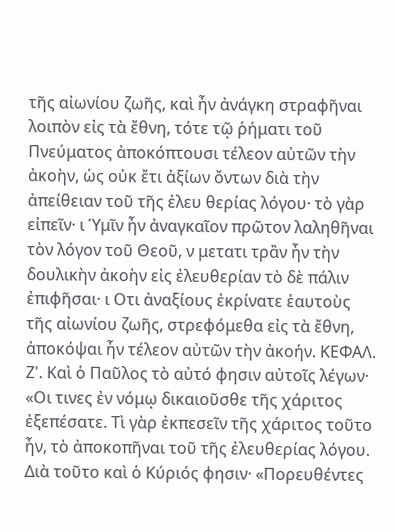τῆς αἰωνίου ζωῆς, καὶ ἦν ἀνάγκη στραφῆναι λοιπὸν εἰς τὰ ἔθνη, τότε τῷ ῥήματι τοῦ Πνεύματος ἀποκόπτουσι τέλεον αὐτῶν τὴν ἀκοὴν, ὡς οὐκ ἔτι ἀξίων ὄντων διὰ τὴν ἀπείθειαν τοῦ τῆς ἐλευ θερίας λόγου· τὸ γὰρ εἰπεῖν· ι Ὑμῖν ἦν ἀναγκαῖον πρῶτον λαληθῆναι τὸν λόγον τοῦ Θεοῦ, ν μετατι τρἂν ἦν τὴν δουλικὴν ἀκοὴν εἰς ἐλευθερίαν τὸ δὲ πάλιν ἐπιφῆσαι· ι Οτι ἀναξίους ἐκρίνατε ἑαυτοὺς τῆς αἰωνίου ζωῆς, στρεφόμεθα εἰς τὰ ἔθνη, ἀποκόψαι ἦν τέλεον αὐτῶν τὴν ἀκοήν. ΚΕΦΑΛ. Ζ'. Καὶ ὁ Παῦλος τὸ αὐτό φησιν αὐτοῖς λέγων· «Οι τινες ἐν νόμῳ δικαιοῦσθε τῆς χάριτος ἐξεπέσατε. Τὶ γὰρ ἐκπεσεῖν τῆς χάριτος τοῦτο ἦν, τὸ ἀποκοπῆναι τοῦ τῆς ἐλευθερίας λόγου. Διὰ τοῦτο καὶ ὁ Κύριός φησιν· «Πορευθέντες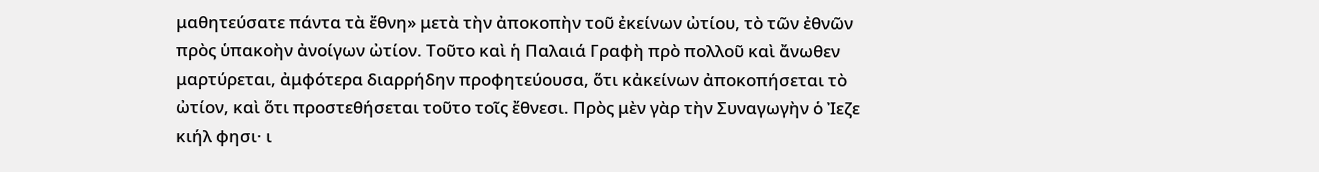μαθητεύσατε πάντα τὰ ἔθνη» μετὰ τὴν ἀποκοπὴν τοῦ ἐκείνων ὠτίου, τὸ τῶν ἐθνῶν πρὸς ὑπακοὴν ἀνοίγων ὠτίον. Τοῦτο καὶ ἡ Παλαιά Γραφὴ πρὸ πολλοῦ καὶ ἄνωθεν μαρτύρεται, ἀμφότερα διαρρήδην προφητεύουσα, ὅτι κἀκείνων ἀποκοπήσεται τὸ ὠτίον, καὶ ὅτι προστεθήσεται τοῦτο τοῖς ἔθνεσι. Πρὸς μὲν γὰρ τὴν Συναγωγὴν ὁ Ἰεζε κιήλ φησι· ι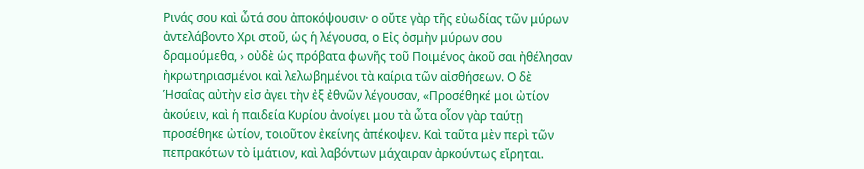Ρινάς σου καὶ ὦτά σου ἀποκόψουσιν· ο οὔτε γὰρ τῆς εὐωδίας τῶν μύρων ἀντελάβοντο Χρι στοῦ, ὡς ἡ λέγουσα, ο Εἰς ὀσμὴν μύρων σου δραμούμεθα, › οὐδὲ ὡς πρόβατα φωνῆς τοῦ Ποιμένος ἀκοῦ σαι ἠθέλησαν ἠκρωτηριασμένοι καὶ λελωβημένοι τὰ καίρια τῶν αἰσθήσεων. Ο δὲ Ἡσαΐας αὐτὴν εἰσ ἀγει τὴν ἐξ ἐθνῶν λέγουσαν, «Προσέθηκέ μοι ὠτίον ἀκούειν, καὶ ἡ παιδεία Κυρίου ἀνοίγει μου τὰ ὦτα οἷον γὰρ ταύτῃ προσέθηκε ὠτίον, τοιοῦτον ἐκείνης ἀπέκοψεν. Καὶ ταῦτα μὲν περὶ τῶν πεπρακότων τὸ ἱμάτιον, καὶ λαβόντων μάχαιραν ἀρκούντως εἴρηται.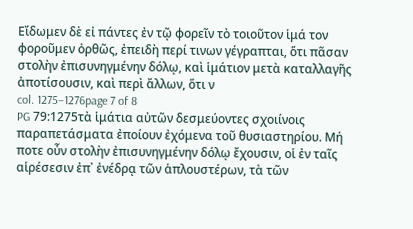Εἴδωμεν δὲ εἰ πάντες ἐν τῷ φορεῖν τὸ τοιοῦτον ἱμά τον φοροῦμεν ὀρθῶς, ἐπειδὴ περί τινων γέγραπται, ὅτι πᾶσαν στολὴν ἐπισυνηγμένην δόλῳ, καὶ ἱμάτιον μετὰ καταλλαγῆς ἀποτίσουσιν, καὶ περὶ ἄλλων, ὅτι ν
col. 1275–1276page 7 of 8
PG 79:1275τὰ ἱμάτια αὐτῶν δεσμεύοντες σχοιίνοις παραπετάσματα ἐποίουν ἐχόμενα τοῦ θυσιαστηρίου. Μή ποτε οὖν στολὴν ἐπισυνηγμένην δόλῳ ἔχουσιν, οἱ ἐν ταῖς αἱρέσεσιν ἐπ᾿ ἐνέδρᾳ τῶν ἁπλουστέρων, τὰ τῶν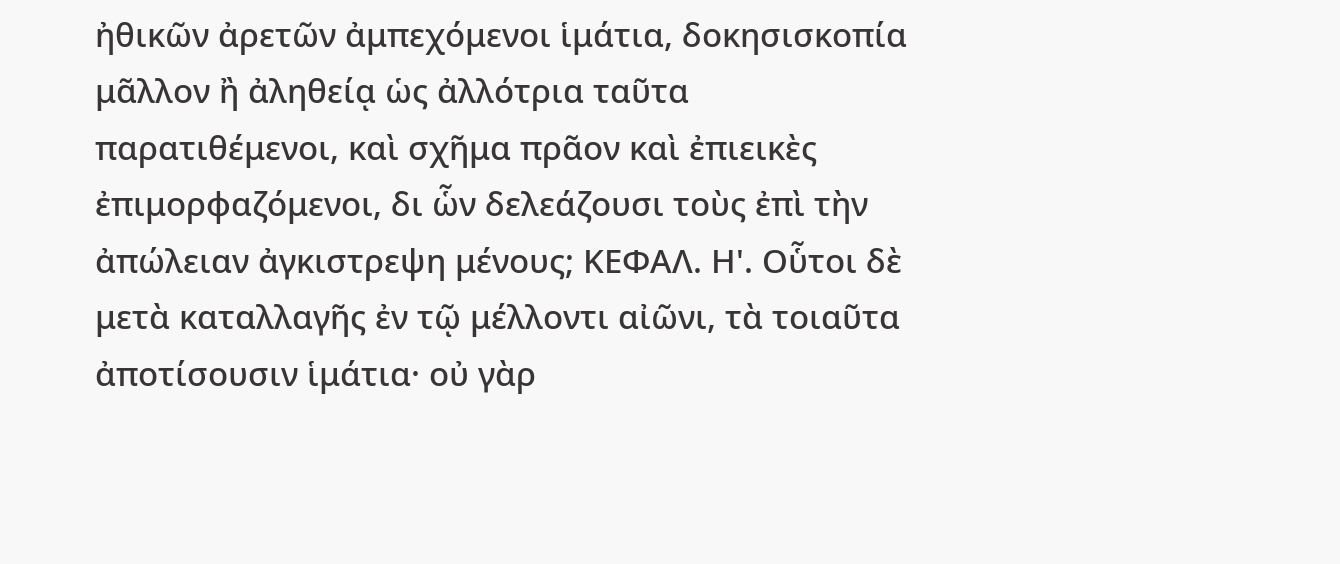ἠθικῶν ἀρετῶν ἀμπεχόμενοι ἱμάτια, δοκησισκοπία μᾶλλον ἢ ἀληθείᾳ ὡς ἀλλότρια ταῦτα παρατιθέμενοι, καὶ σχῆμα πρᾶον καὶ ἐπιεικὲς ἐπιμορφαζόμενοι, δι ὧν δελεάζουσι τοὺς ἐπὶ τὴν ἀπώλειαν ἀγκιστρεψη μένους; ΚΕΦΑΛ. Η'. Οὗτοι δὲ μετὰ καταλλαγῆς ἐν τῷ μέλλοντι αἰῶνι, τὰ τοιαῦτα ἀποτίσουσιν ἱμάτια· οὐ γὰρ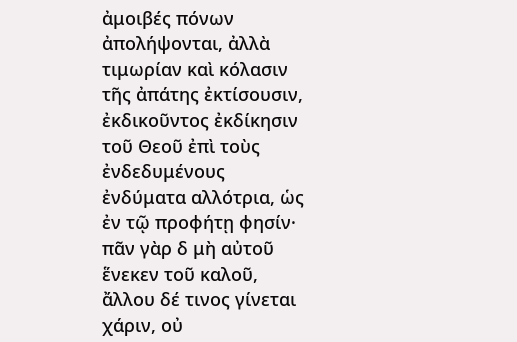ἀμοιβές πόνων ἀπολήψονται, ἀλλὰ τιμωρίαν καὶ κόλασιν τῆς ἀπάτης ἐκτίσουσιν, ἐκδικοῦντος ἐκδίκησιν τοῦ Θεοῦ ἐπὶ τοὺς ἐνδεδυμένους ἐνδύματα αλλότρια, ὡς ἐν τῷ προφήτῃ φησίν· πᾶν γὰρ δ μὴ αὐτοῦ ἕνεκεν τοῦ καλοῦ, ἄλλου δέ τινος γίνεται χάριν, οὐ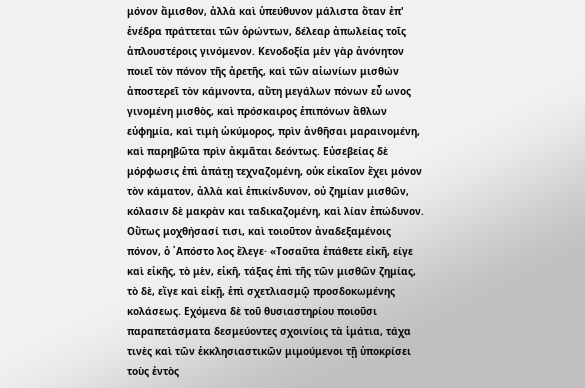μόνον ἄμισθον, ἀλλὰ καὶ ὑπεύθυνον μάλιστα ὅταν ἐπ' ἐνέδρα πράττεται τῶν ὁρώντων, δέλεαρ ἀπωλείας τοῖς ἁπλουστέροις γινόμενον. Κενοδοξία μὲν γὰρ ἀνόνητον ποιεῖ τὸν πόνον τῆς ἀρετῆς, καὶ τῶν αἰωνίων μισθών ἀποστερεῖ τὸν κάμνοντα, αὕτη μεγάλων πόνων εὖ ωνος γινομένη μισθὸς, καὶ πρόσκαιρος ἐπιπόνων ἄθλων εὐφημία, καὶ τιμὴ ὠκύμορος, πρὶν ἀνθῆσαι μαραινομένη, καὶ παρηβῶτα πρὶν ἀκμᾶται δεόντως. Εὐσεβείας δὲ μόρφωσις ἐπὶ ἀπάτῃ τεχναζομένη, οὐκ εἰκαῖον ἔχει μόνον τὸν κάματον, ἀλλὰ καὶ ἐπικίνδυνον, οὐ ζημίαν μισθῶν, κόλασιν δὲ μακρὰν και ταδικαζομένη, καὶ λίαν ἐπώδυνον. Οὕτως μοχθήσασί τισι, καὶ τοιοῦτον ἀναδεξαμένοις πόνον, ὁ ᾿Απόστο λος ἔλεγε· «Τοσαῦτα ἐπάθετε εἰκῆ, είγε καὶ εἰκῆς, τὸ μὲν, εἰκῆ, τάξας ἐπὶ τῆς τῶν μισθῶν ζημίας, τὸ δὲ, εἴγε καὶ εἰκῇ, ἐπὶ σχετλιασμῷ προσδοκωμένης κολάσεως. Εχόμενα δὲ τοῦ θυσιαστηρίου ποιοῦσι παραπετάσματα δεσμεύοντες σχοινίοις τὰ ἱμάτια, τάχα τινὲς καὶ τῶν ἐκκλησιαστικῶν μιμούμενοι τῇ ὑποκρίσει τοὺς ἐντὸς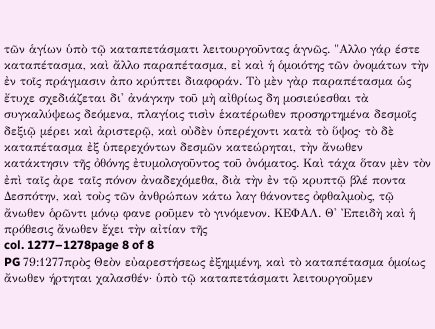τῶν ἁγίων ὑπὸ τῷ καταπετάσματι λειτουργοῦντας ἁγνῶς. "Αλλο γάρ έστε καταπέτασμα, καὶ ἄλλο παραπέτασμα, εἰ καὶ ἡ ὁμοιότης τῶν ὀνομάτων τὴν ἐν τοῖς πράγμασιν ἀπο κρύπτει διαφοράν. Τὸ μὲν γὰρ παραπέτασμα ὡς ἔτυχε σχεδιάζεται δι' ἀνάγκην τοῦ μὴ αἰθρίως δη μοσιεύεσθαι τὰ συγκαλύψεως δεόμενα, πλαγίοις τισὶν ἑκατέρωθεν προσηρτημένα δεσμοῖς δεξιῷ μέρει καὶ ἀριστερῷ, καὶ οὐδὲν ὑπερέχοντι κατὰ τὸ ὕψος· τὸ δὲ καταπέτασμα ἐξ ὑπερεχόντων δεσμῶν κατεώρηται, τὴν ἄνωθεν κατάκτησιν τῆς ὀθόνης ἐτυμολογοῦντος τοῦ ὀνόματος. Καὶ τάχα ὅταν μὲν τὸν ἐπὶ ταῖς ἀρε ταῖς πόνον ἀναδεχόμεθα, διὰ τὴν ἐν τῷ κρυπτῷ βλέ ποντα Δεσπότην, καὶ τοὺς τῶν ἀνθρώπων κάτω λαγ θάνοντες ὀφθαλμοὺς, τῷ ἄνωθεν ὁρῶντι μόνῳ φανε ροῦμεν τὸ γινόμενον. ΚΕΦΑΛ. Θ' Ἐπειδὴ καὶ ἡ πρόθεσις ἄνωθεν ἔχει τὴν αἰτίαν τῆς
col. 1277–1278page 8 of 8
PG 79:1277πρὸς Θεὸν εὐαρεστήσεως ἐξημμένη, καὶ τὸ καταπέτασμα ὁμοίως ἄνωθεν ήρτηται χαλασθέν· ὑπὸ τῷ καταπετάσματι λειτουργοῦμεν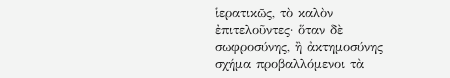ἱερατικῶς, τὸ καλὸν ἐπιτελοῦντες· ὅταν δὲ σωφροσύνης, ἢ ἀκτημοσύνης σχήμα προβαλλόμενοι τὰ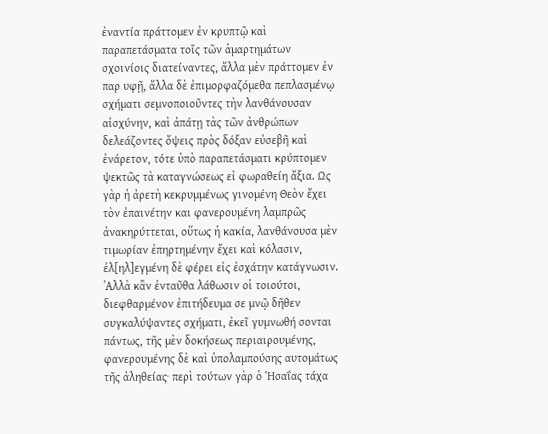ἐναντία πράττομεν ἐν κρυπτῷ καὶ παραπετάσματα τοῖς τῶν ἁμαρτημάτων σχοινίοις διατείναντες, ἄλλα μὲν πράττομεν ἐν παρ υφῇ, ἄλλα δὲ ἐπιμορφαζόμεθα πεπλασμένῳ σχήματι σεμνοποιοῦντες τὴν λανθάνουσαν αἰσχύνην, καὶ ἀπάτῃ τὰς τῶν ἀνθρώπων δελεάζοντες ὄψεις πρὸς δόξαν εὐσεβῆ καὶ ἐνάρετον, τότε ὑπὸ παραπετάσματι κρύπτομεν ψεκτῶς τὰ καταγνώσεως εἰ φωραθείη ἄξια. Ως γὰρ ἡ ἀρετὴ κεκρυμμένως γινομένη Θεὸν ἔχει τὸν ἐπαινέτην και φανερουμένη λαμπρῶς ἀνακηρύττεται, οὕτως ἡ κακία, λανθάνουσα μὲν τιμωρίαν ἐπηρτημένην ἔχει καὶ κόλασιν, ἐλ[ηλ]εγμένη δὲ φέρει εἰς ἐσχάτην κατάγνωσιν. ᾿Αλλὰ κἂν ἐνταῦθα λάθωσιν οἱ τοιούτοι, διεφθαρμένον ἐπιτήδευμα σε μνῷ δῆθεν συγκαλύψαντες σχήματι, ἐκεῖ γυμνωθή σονται πάντως, τῆς μὲν δοκήσεως περιαιρουμένης, φανερουμένης δὲ καὶ ὑπολαμπούσης αυτομάτως τῆς ἀληθείας· περὶ τούτων γὰρ ὁ Ἡσαΐας τάχα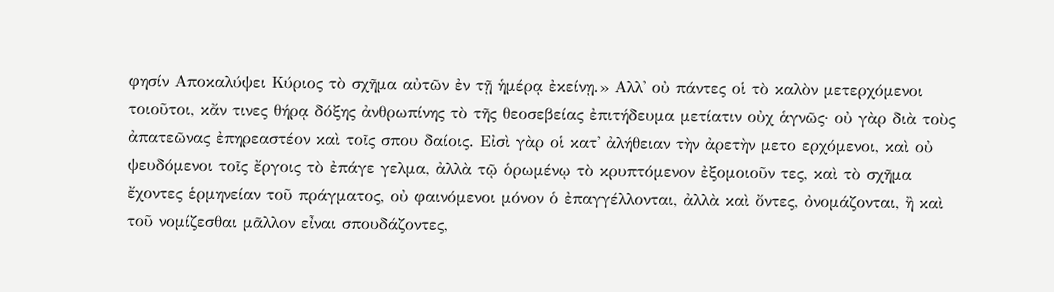φησίν Αποκαλύψει Κύριος τὸ σχῆμα αὐτῶν ἐν τῇ ἡμέρᾳ ἐκείνῃ.» Αλλ' οὐ πάντες οἱ τὸ καλὸν μετερχόμενοι τοιοῦτοι, κἄν τινες θήρᾳ δόξης ἀνθρωπίνης τὸ τῆς θεοσεβείας ἐπιτήδευμα μετίατιν οὐχ ἁγνῶς· οὐ γὰρ διὰ τοὺς ἀπατεῶνας ἐπηρεαστέον καὶ τοῖς σπου δαίοις. Εἰσὶ γὰρ οἱ κατ' ἀλήθειαν τὴν ἀρετὴν μετο ερχόμενοι, καὶ οὐ ψευδόμενοι τοῖς ἔργοις τὸ ἐπάγε γελμα, ἀλλὰ τῷ ὁρωμένῳ τὸ κρυπτόμενον ἐξομοιοῦν τες, καὶ τὸ σχῆμα ἔχοντες ἑρμηνείαν τοῦ πράγματος, οὐ φαινόμενοι μόνον ὁ ἐπαγγέλλονται, ἀλλὰ καὶ ὄντες, ὀνομάζονται, ἢ καὶ τοῦ νομίζεσθαι μᾶλλον εἶναι σπουδάζοντες,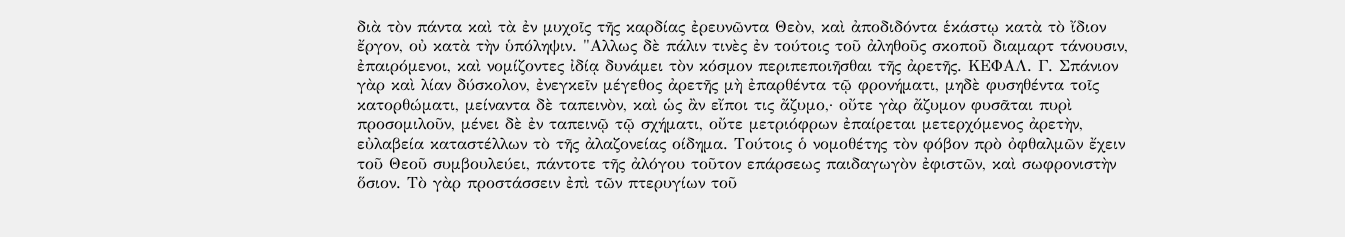διὰ τὸν πάντα καὶ τὰ ἐν μυχοῖς τῆς καρδίας ἐρευνῶντα Θεὸν, καὶ ἀποδιδόντα ἑκάστῳ κατὰ τὸ ἴδιον ἔργον, οὐ κατὰ τὴν ὑπόληψιν. "Αλλως δὲ πάλιν τινὲς ἐν τούτοις τοῦ ἀληθοῦς σκοποῦ διαμαρτ τάνουσιν, ἐπαιρόμενοι, καὶ νομίζοντες ἰδίᾳ δυνάμει τὸν κόσμον περιπεποιῆσθαι τῆς ἀρετῆς. ΚΕΦΑΛ. Γ. Σπάνιον γὰρ καὶ λίαν δύσκολον, ἐνεγκεῖν μέγεθος ἀρετῆς μὴ ἐπαρθέντα τῷ φρονήματι, μηδὲ φυσηθέντα τοῖς κατορθώματι, μείναντα δὲ ταπεινὸν, καὶ ὡς ἂν εἴποι τις ἄζυμο,· οὔτε γὰρ ἄζυμον φυσᾶται πυρὶ προσομιλοῦν, μένει δὲ ἐν ταπεινῷ τῷ σχήματι, οὔτε μετριόφρων ἐπαίρεται μετερχόμενος ἀρετὴν, εὐλαβεία καταστέλλων τὸ τῆς ἀλαζονείας οίδημα. Τούτοις ὁ νομοθέτης τὸν φόβον πρὸ ὀφθαλμῶν ἔχειν τοῦ Θεοῦ συμβουλεύει, πάντοτε τῆς ἀλόγου τοῦτον επάρσεως παιδαγωγὸν ἐφιστῶν, καὶ σωφρονιστὴν ὅσιον. Τὸ γὰρ προστάσσειν ἐπὶ τῶν πτερυγίων τοῦ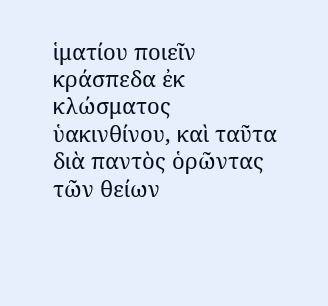ἱματίου ποιεῖν κράσπεδα ἐκ κλώσματος ὑακινθίνου, καὶ ταῦτα διὰ παντὸς ὁρῶντας τῶν θείων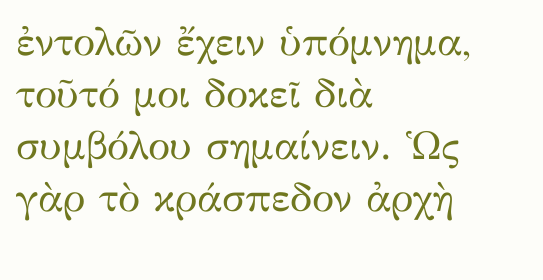ἐντολῶν ἔχειν ὑπόμνημα, τοῦτό μοι δοκεῖ διὰ συμβόλου σημαίνειν. Ὡς γὰρ τὸ κράσπεδον ἀρχὴ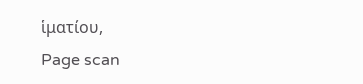ἱματίου,
Page scan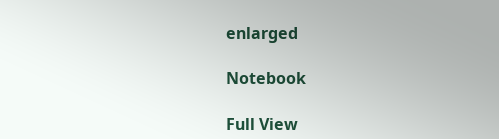enlarged

Notebook

Full View